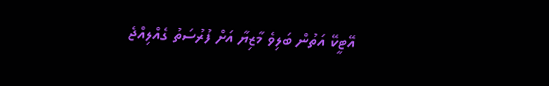އޭޓީކޭ އަތުން ބަލިވެ މާޒިޔާ އަށް ފުރުސަތު ގެއްލިއްޖެ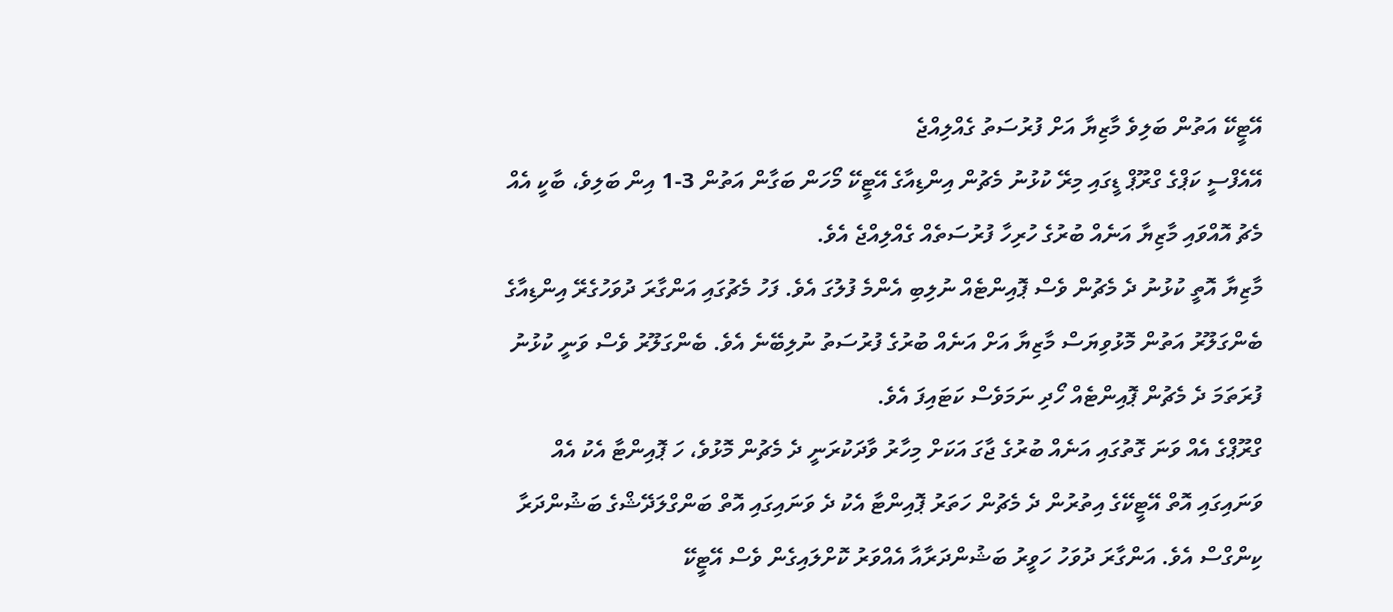އޭޓީކޭ އަތުން ބަލިވެ މާޒިޔާ އަށް ފުރުސަތު ގެއްލިއްޖެ
އޭއެފްސީ ކަޕްގެ ގްރޫޕް ޑީގައި މިރޭ ކުޅުނު މެޗުން އިންޑިއާގެ އޭޓީކޭ މޯހަން ބަގާން އަތުން 3-1 އިން ބަލިވެ، ބާކީ އެއް މެޗު އޮއްވައި މާޒިޔާ އަނެއް ބުރުގެ ހުރިހާ ފުރުސަތެއް ގެއްލިއްޖެ އެވެ.
މާޒިޔާ އޮތީ ކުޅުނު ދެ މެޗުން ވެސް ޕޮއިންޓެއް ނުލިބި އެންމެ ފުލުގަ އެވެ. ފަހު މެޗުގައި އަންގާރަ ދުވަހުގެރޭ އިންޑިއާގެ ބެންގަލޫރު އަތުން މޮޅުވިޔަސް މާޒިޔާ އަށް އަނެއް ބުރުގެ ފުރުސަތު ނުލިބޭނެ އެވެ. ބެންގަލޫރު ވެސް ވަނީ ކުޅުނު ފުރަތަމަ ދެ މެޗުން ޕޮއިންޓެއް ހޯދި ނަމަވެސް ކަޓައިފަ އެވެ.
ގްރޫޕްގެ އެއް ވަނަ ގޮތުގައި އަނެއް ބުރުގެ ޖާގަ އަކަށް މިހާރު ވާދަކުރަނީ ދެ މެޗުން މޮޅުވެ، ހަ ޕޮއިންޓާ އެކު އެއް ވަނައިގައި އޮތް އޭޓީކޭގެ އިތުރުން ދެ މެޗުން ހަތަރު ޕޮއިންޓާ އެކު ދެ ވަނައިގައި އޮތް ބަންގްލަދޭޝްގެ ބަޝުންދަރާ ކިންގްސް އެވެ. އަންގާރަ ދުވަހު ހަވީރު ބަޝުންދަރާއާ އެއްވަރު ކޮށްލައިގެން ވެސް އޭޓީކޭ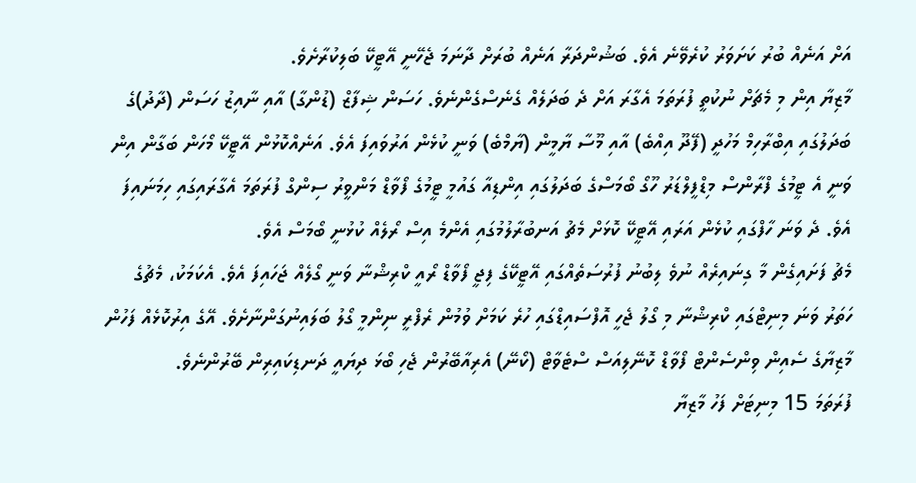އަށް އަނެއް ބުރު ކަށަވަރު ކުރެވޭނެ އެވެ. ބަޝުންދަރާ އަނެއް ބުރަށް ދާނަމަ ޖެހޭނީ އޭޓީކޭ ބަލިކުރާށެވެ.
މާޒިޔާ އިން މި މެޗަށް ނުކުތީ ފުރަތަމަ އެގާރަ އަށް ދެ ބަދަލެއް ގެނެސްގެންނެވެ. ހަސަން ޝިފާޒް (ޑުންގާ) އާއި ނާއިޒު ހަސަން (ދާދު)ގެ ބަދަލުގައި އިބްރާހިމް މަހުދީ (ފޭދޫ އިއްބެ) އާއި މޫސާ ޔާމީން (ޔާމްބެ) ވަނީ ކުޅެން އަރުވައިފަ އެވެ. އަނެއްކޮޅުން އޭޓީކޭ މޯހަން ބަގާން އިން ވަނީ އެ ޓީމުގެ ފްރާންސް މިޑްފީލްޑަރު ހޫގޯ ބޯމަސްގެ ބަދަލުގައި އިންޑިއާ ގައުމީ ޓީމުގެ ފޯވާޑް މަންވީރު ސިންގް ފުރަތަމަ އެގާރައިގައި ހިމަނައިފަ އެވެ. ދެ ވަނަ ހާފްގައި ކުޅެން އަރައި އޭޓީކޭ ކޮޅަށް މެޗު އަނބުރާލުމުގައި އެންމެ އިސް ރޯލެއް ކުޅުނީ ބޯމަސް އެވެ.
މެޗު ފަށައިގެން މާ ގިނައިރެއް ނުވެ ލިބުނު ފުރުސަތެއްގައި އޭޓީކޭގެ ފިޖީ ފޯވާޑް ރޯއީ ކްރިޝްނާ ވަނީ ގޯލެއް ޖަހައިފަ އެވެ. އެކަމަކު، މެޗުގެ ހަތަރު ވަނަ މިނިޓްގައި ކްރިޝްނާ މި ގޯލު ޖެހީ އޮފްސައިޑްގައި ހުރެ ކަމަށް ވުމުން ރެފްރީ ނިންމީ ގޯލު ބަލައިނުގަންނާށެވެ. އޭގެ އިރުކޮޅެއް ފަހުން މާޒިޔާގެ ސެއިން ވިންސެންޓް ފޯވާޑް ކޮނޭލިއަސް ސްޓެވާޓް (ކޯނޭ) އެރިއާބޭރުން ޖެހި ބޯޅަ ދިޔައީ ދަނޑިކައިރިން ބޭރުންނެވެ.
ފުރަތަމަ 15 މިނިޓަށް ފަހު މާޒިޔާ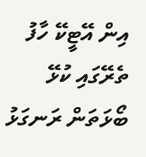އިން އޭޓީކޭ ހާފު ތެރޭގައި ކުޅޭ ބޯޅަތަން ރަނގަޅު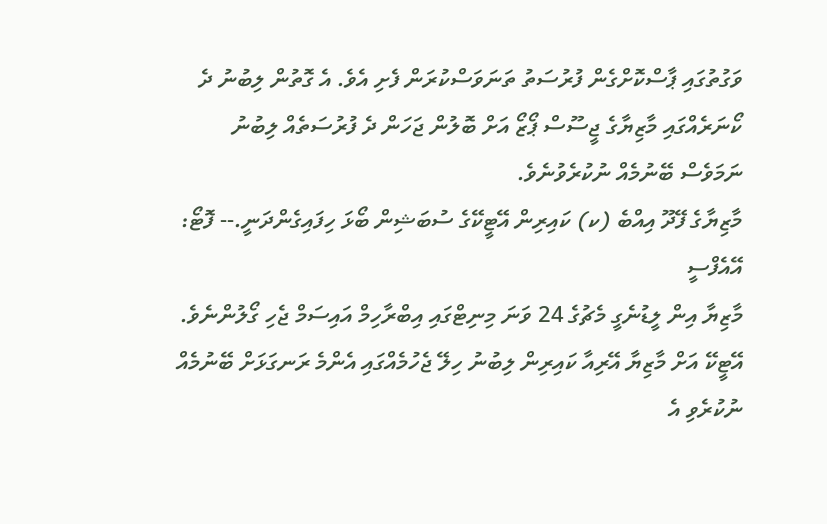ވަގުތުގައި ޕާސްކޮށްގެން ފުރުސަތު ތަނަވަސްކުރަން ފެށި އެވެ. އެ ގޮތުން ލިބުނު ދެ ކޯނަރެއްގައި މާޒިޔާގެ ޖީސޫސް ޕޯޒޯ އަށް ބޮލުން ޖަހަން ދެ ފުރުސަތެއް ލިބުނު ނަމަވެސް ބޭނުމެއް ނުކުރެވުނެވެ.
މާޒިޔާގެ ފޭދޫ އިއްބެ (ކ) ކައިރިން އޭޓީކޭގެ ސުބަޝިން ބޯޅަ ހިފައިގެންދަނީ.-- ފޮޓޯ: އޭއެފްސީ
މާޒިޔާ އިން ލީޑުނެގީ މެޗުގެ 24 ވަނަ މިނިޓްގައި އިބްރާހިމް އައިސަމް ޖެހި ގޯލުންނެވެ. އޭޓީކޭ އަށް މާޒިޔާ އޭރިއާ ކައިރިން ލިބުނު ހިލޭ ޖެހުމެއްގައި އެންމެ ރަނގަޅަށް ބޭނުމެއް ނުކުރެވި އެ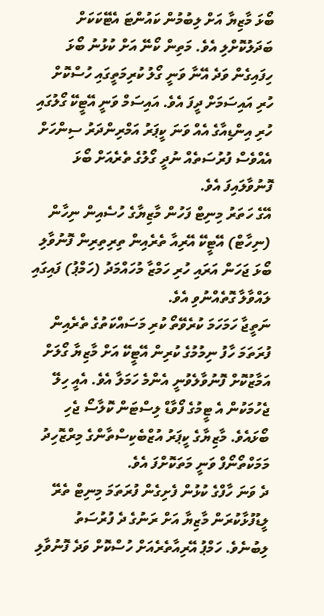ބޯޅަ މާޒިޔާ އަށް ލިބުމުން ކައުންޓަ އެޓޭކަކަށް ބަދަލުކޮށްލި އެވެ. މަތިން ކޯނޭ އަށް ކުޅުނު ބޯޅަ ހިފައިގެން ވަދެ އޭނާ ވަނީ ގޯލު ކުރިމަތީގައި ހުސްކޮށް ހުރި އައިސަމަށް ދީފަ އެވެ. އައިސަމް ވަނީ އޭޓީކޭ ގޯލުގައި ހުރި އިންޑިއާގެ އެއް ވަނަ ކީޕަރު އަމްރިންދަރު ސިންހަށް އެއްވެސް ފުރުސަތެއް ނުދީ ގޯލުގެ ތެރެއަށް ބޯޅަ ފޮނުވާލައިފަ އެވެ.
އޭގެ ހަތަރު މިނިޓް ފަހުން މާޒިޔާގެ ހުސެއިން ނިހާން (ނިހާޓް) އޭޓީކޭ އޭރިއާ ތެރެއިން ތިރިތިރިން ފޮނުވާލި ބޯޅަ ޖަހަން އަރައި ހުރި ހަމްޒާ މުހައްމަދު (ހަމްޕު) ފައިގައި ލައްވާލާ ގޮތެއްނުވި އެވެ.
ނަތީޖާ ހަމަހަމަ ކުރެވޭތޯ ކުރި މަސައްކަތުގެ ތެރެއިން ފުރަތަމަ ހާފު ނިމުމުގެ ކުރިން އޭޓީކޭ އަށް މާޒިޔާ ގޯލަށް އަމާޒުކޮށް ފޮނުވާލެވުނީ އެންމެ ހަމަލާ އެވެ. އެއީ ހިލޭ ޖެހުމަކުން އެ ޓީމުގެ ފޯވާޑް ލިސްޓަން ކޮލާސޯ ޖެހި ބޯޅައެވެ. މާޒިޔާގެ ކީޕަރު އުޒްބެކިސްތާންގެ މިރްޒޮހިދު މަމަކްތޯނޯފް ވަނީ މަތަކޮށްފަ އެވެ.
ދެ ވަނަ ހާފްގެ ކުޅުން ފެށިގެން ފުރަތަމަ މިނިޓް ތެރޭ ލީޑުފުޅާކުރަން މާޒިޔާ އަށް ރަނުގެ ދެ ފުރުސަތު ލިބުނެވެ. ހަމްޕު އޭރިއާތެރެއަށް ހުސްކޮށް ވަދެ ފޮނުވާލި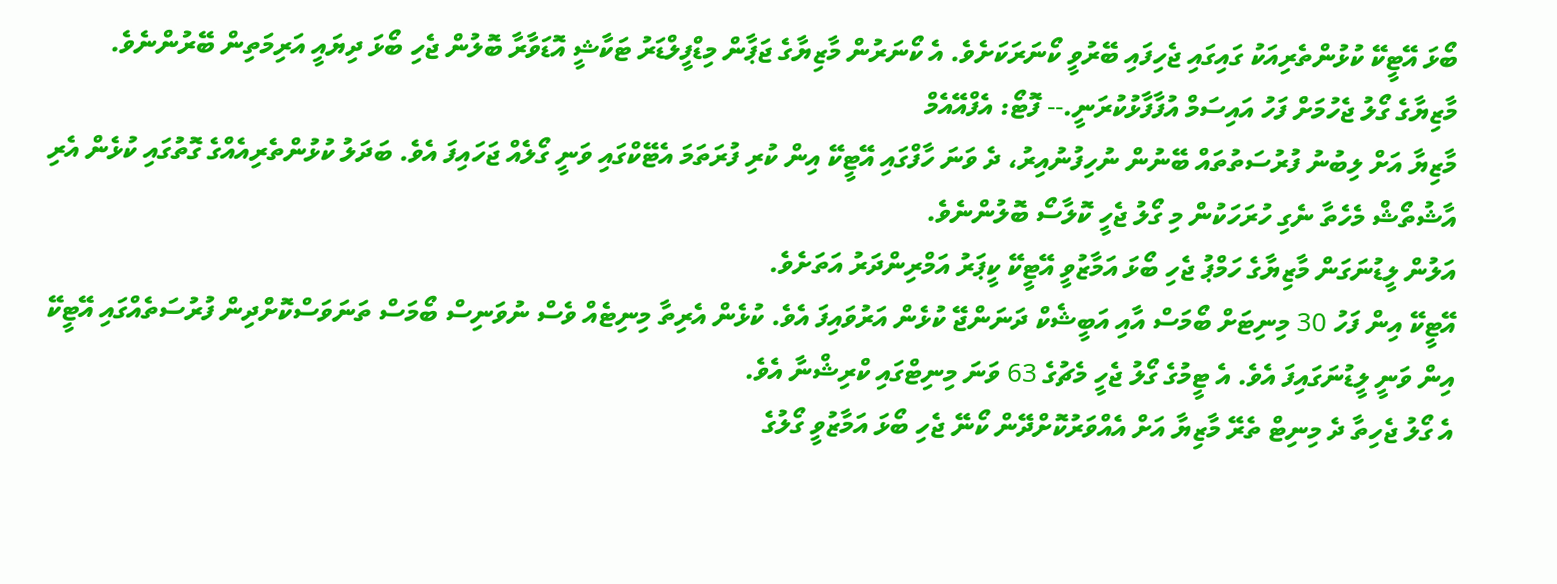ބޯޅަ އޭޓީކޭ ކުޅުންތެރިއަކު ގައިގައި ޖެހިފައި ބޭރުވީ ކޯނަރަކަށެވެ. އެ ކޯނަރުން މާޒިޔާގެ ޖަޕާން މިޑްފީލްޑަރު ޓަކާޝީ އޮޑަވާރާ ބޮލުން ޖެހި ބޯޅަ ދިޔައީ އަރިމަތިން ބޭރުންނެވެ.
މާޒިޔާގެ ގޯލު ޖެހުމަށް ފަހު އައިސަމް އުފާފާޅުކުރަނީ.-- ފޮޓޯ: އެފްއޭއެމް
މާޒިޔާ އަށް ލިބުނު ފުރުސަތުތައް ބޭނުން ނުހިފުނުއިރު، ދެ ވަނަ ހާފްގައި އޭޓީކޭ އިން ކުރި ފުރަތަމަ އެޓޭކްގައި ވަނީ ގޯލެއް ޖަހައިފަ އެވެ. ބަދަލު ކުޅުންތެރިއެއްގެ ގޮތުގައި ކުޅެން އެރި އާޝުތޯޝް މެހެތާ ނެގި ހުރަހަކުން މި ގޯލު ޖެހީ ކޮލާސޯ ބޮލުންނެވެ.
އަލުން ލީޑުނަގަން މާޒިޔާގެ ހަމްޕު ޖެހި ބޯޅަ އަމާޒުވީ އޭޓީކޭ ކީޕަރު އަމްރިންދަރު އަތަށެވެ.
އޭޓީކޭ އިން ފަހު 30 މިނިޓަށް ބޯމަސް އާއި އަބީޝެކް ދަނަންޖޭ ކުޅެން އަރުވައިފަ އެވެ. ކުޅެން އެރިތާ މިނިޓެއް ވެސް ނުވަނިސް ބޯމަސް ތަނަވަސްކޮށްދިން ފުރުސަތެއްގައި އޭޓީކޭ އިން ވަނީ ލީޑުނަގައިފަ އެވެ. އެ ޓީމުގެ ގޯލު ޖެހީ މެޗުގެ 63 ވަނަ މިނިޓްގައި ކްރިޝްނާ އެވެ.
އެ ގޯލު ޖެހިތާ ދެ މިނިޓް ތެރޭ މާޒިޔާ އަށް އެއްވަރުކޮށްދޭން ކޯނޭ ޖެހި ބޯޅަ އަމާޒުވީ ގޯލުގެ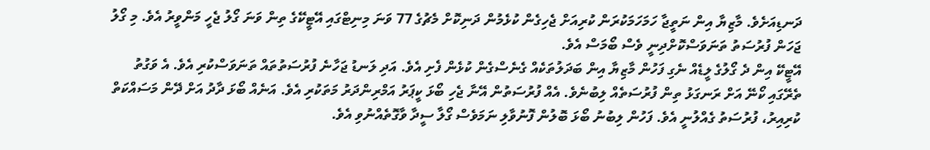ދަނޑިއަށެވެ. މާޒިޔާ އިން ނަތީޖާ ހަމަހަމަކުރަން ކުރިއަށް ޖެހިގެން ކުޅެމުން ދަނިކޮށް މެޗުގެ 77 ވަނަ މިނިޓްގައި އޭޓީކޭގެ ތިން ވަނަ ގޯލު ޖެހީ މަންވީރު އެވެ. މި ގޯލު ޖަހަން ފުރުސަތު ތަނަވަސްކޮށްދިނީ ވެސް ބޯމަސް އެވެ.
އޭޓީކޭ އިން ދެ ގޯލުގެ ލީޑެއް ނެގި ފަހުން މާޒިޔާ އިން ބަދަލުތަކެއް ގެނެސްގެން ކުޅެން ފެށި އެވެ. އަދި ލަނޑު ޖަހާނެ ފުރުސަތުތައް ތަނަވަސްކުރި އެވެ. އެ ވަގުތު ތެރޭގައި ކޯނޭ އަށް ރަނގަޅު ތިން ފުރުސަތެއް ލިބުނެވެ. އެއް ފުރުސަތުން އޭނާ ޖެހި ބޯޅަ ކީޕަރު އަމްރިންދަރު މަތަކުރި އެވެ. އަނެއް ބޯޅަ ދާދު އަށް ދޭން މަސައްކަތް ކުރިއިރު، ފުރުސަތު ގެއްލުނީ އެވެ. ފަހުން ލިބުނު ބޯޅަ ބޮލުން ފޮނުވާލި ނަމަވެސް ގޯލާ ސީދާ ވާގޮތެއްނުވި އެވެ.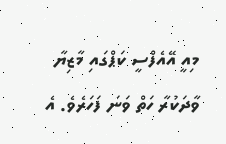މިއީ އޭއެފްސީ ކަޕްގައި މާޒިޔާ ވާދަކުރާ ހަތް ވަނަ ފަހަރެވެ. އެ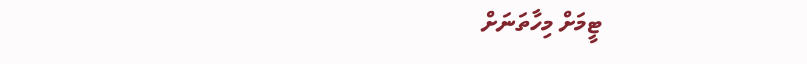ޓީމަށް މިހާތަނަށް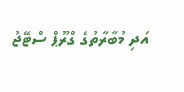އަދި މުބާރާތުގެ ގްރޫޕް ސްޓޭޖު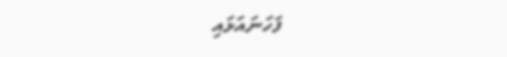ފަހަނައަޅައި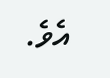އެވެ.